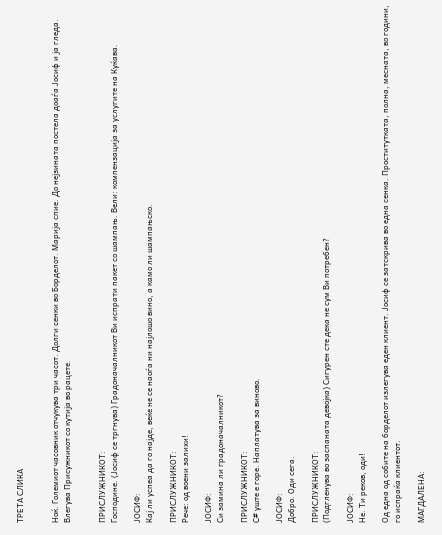ТРЕТА СЛИКА


Ноќ. Големиот часовник отчукува три часот. Долги сенки во Борделот. Марија спие. До нејзината постела доаѓа Јосиф и ја гледа. Влегува Присужникот со кутија во рацете.


ПРИСЛУЖНИКОТ:
Господине. (Јосиф се тргнува) Градоначалникот Ви испрати пакет со шампањ. Вели: компензација за услугите на Куќава.

ЈОСИФ:
Кај ли успеа да го најде, веќе не се наоѓа ни најлошо вино, а камо ли шампањско.

ПРИСЛУЖНИКОТ:
Рече: од воени залихи!

ЈОСИФ:
Си замина ли градоначалникот?

ПРИСЛУЖНИКОТ:
С# уште е горе. Наплатува за виново.

ЈОСИФ:
Добро. Оди сега.

ПРИСЛУЖНИКОТ:
(Подгленува во заспаната девојка) Сигурен сте дека не сум Ви потребен?

ЈОСИФ:
Не. Ти реков, оди!

Од една од собите на борделот излегува еден клиент. Јосиф се затскрива во една сенка. Проститутката, полна, месната, во години, го испраќа клиентот.

МАГДАЛЕНА: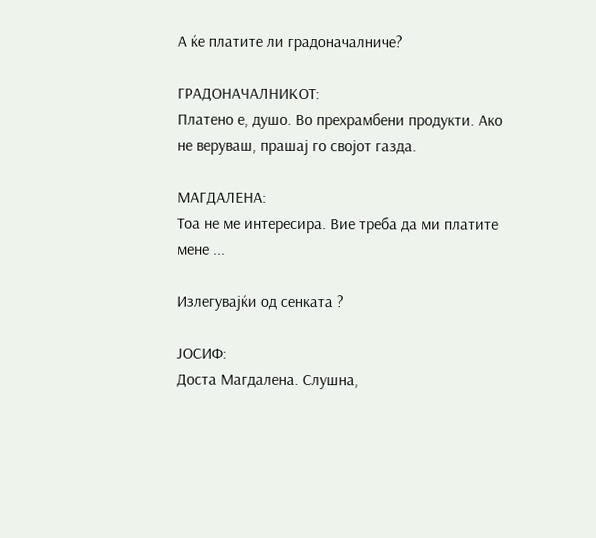А ќе платите ли градоначалниче?

ГРАДОНАЧАЛНИКОТ:
Платено е, душо. Во прехрамбени продукти. Ако не веруваш, прашај го својот газда.

МАГДАЛЕНА:
Тоа не ме интересира. Вие треба да ми платите мене ...

Излегувајќи од сенката ?

ЈОСИФ:
Доста Магдалена. Слушна,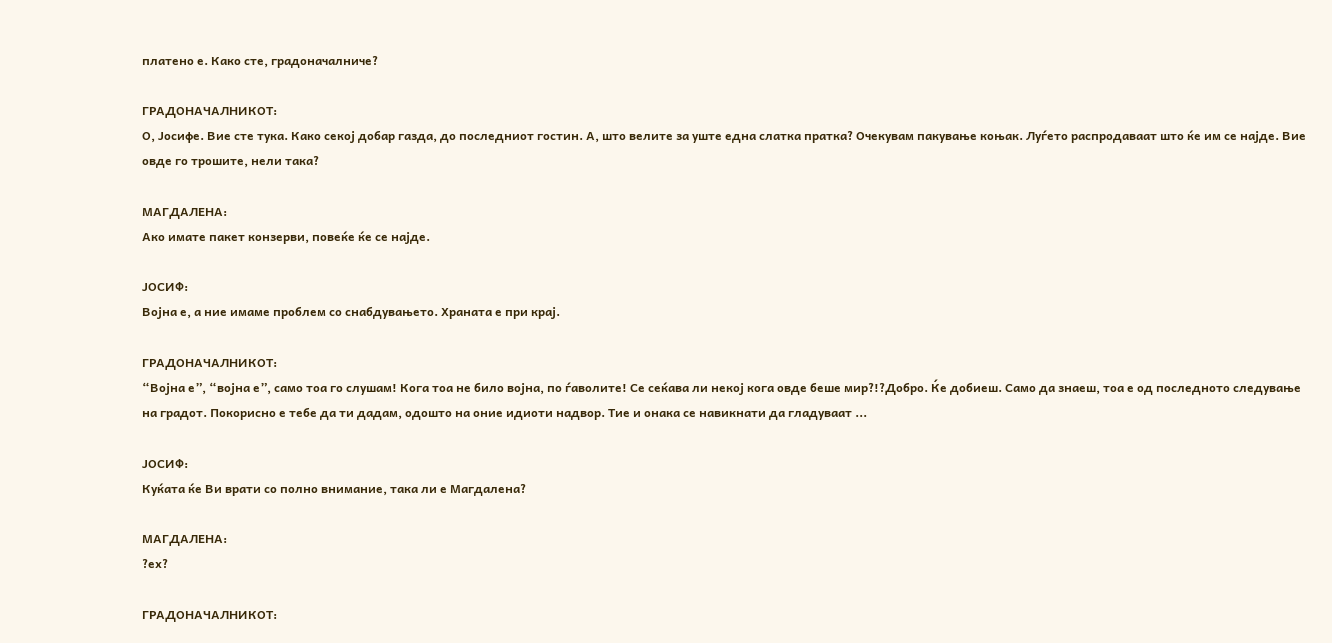платено е. Како сте, градоначалниче?

ГРАДОНАЧАЛНИКОТ:
О, Јосифе. Вие сте тука. Како секој добар газда, до последниот гостин. А, што велите за уште една слатка пратка? Очекувам пакување коњак. Луѓето распродаваат што ќе им се најде. Вие овде го трошите, нели така?

МАГДАЛЕНА:
Ако имате пакет конзерви, повеќе ќе се најде.

ЈОСИФ:
Војна е, а ние имаме проблем со снабдувањето. Храната е при крај.

ГРАДОНАЧАЛНИКОТ:
“Војна е”, “војна е”, само тоа го слушам! Кога тоа не било војна, по ѓаволите! Се сеќава ли некој кога овде беше мир?!?Добро. Ќе добиеш. Само да знаеш, тоа е од последното следување на градот. Покорисно е тебе да ти дадам, одошто на оние идиоти надвор. Тие и онака се навикнати да гладуваат ...

ЈОСИФ:
Куќата ќе Ви врати со полно внимание, така ли е Магдалена?

МАГДАЛЕНА:
?ех?

ГРАДОНАЧАЛНИКОТ: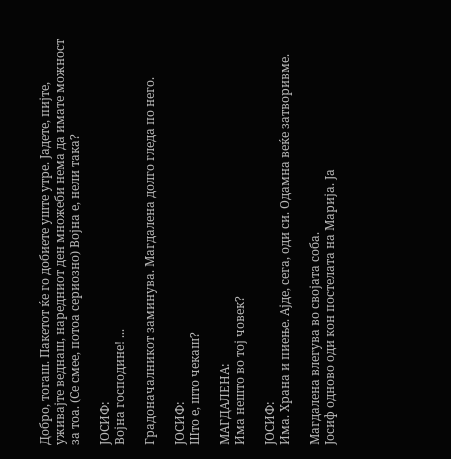Добро, тогаш. Пакетот ќе го добиете уште утре. Јадете, пијте, уживајте веднаш, наредниот ден множеби нема да имате можност за тоа. (Се смее, потоа сериозно) Војна е, нели така?

ЈОСИФ:
Војна господине! ...

Градоначалникот заминува. Магдалена долго гледа по него.

ЈОСИФ:
Што е, што чекаш?

МАГДАЛЕНА:
Има нешто во тој човек?

ЈОСИФ:
Има. Храна и пиење. Ајде, сега, оди си. Одамна веќе затворивме.

Магдалена влегува во својата соба.
Јосиф одново оди кон постелата на Марија. Ја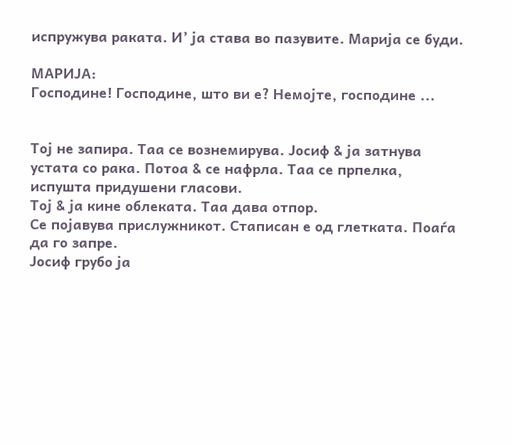испружува раката. И’ ја става во пазувите. Марија се буди.

МАРИЈА:
Господине! Господине, што ви е? Немојте, господине ...


Тој не запира. Таа се вознемирува. Јосиф & ја затнува устата со рака. Потоа & се нафрла. Таа се прпелка, испушта придушени гласови.
Тој & ја кине облеката. Таа дава отпор.
Се појавува прислужникот. Стаписан е од глетката. Поаѓа да го запре.
Јосиф грубо ја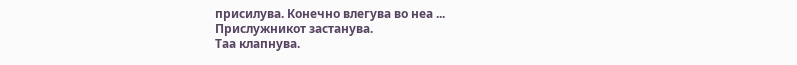присилува. Конечно влегува во неа ...
Прислужникот застанува.
Таа клапнува.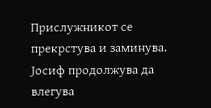Прислужникот се прекрстува и заминува.
Јосиф продолжува да влегува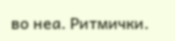во неа. Ритмички.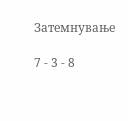Затемнување

7 - 3 - 8